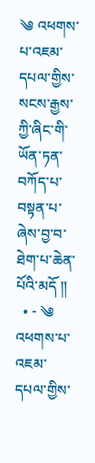༄ འཕགས་པ་འཇམ་དཔལ་གྱིས་སངས་རྒྱས་ཀྱི་ཞིང་གི་ཡོན་ཏན་བཀོད་པ་བསྟན་པ་ཞེས་བྱ་བ་ཐེག་པ་ཆེན་པོའི་མདོ ༎
  • - ༄ འཕགས་པ་འཇམ་དཔལ་གྱིས་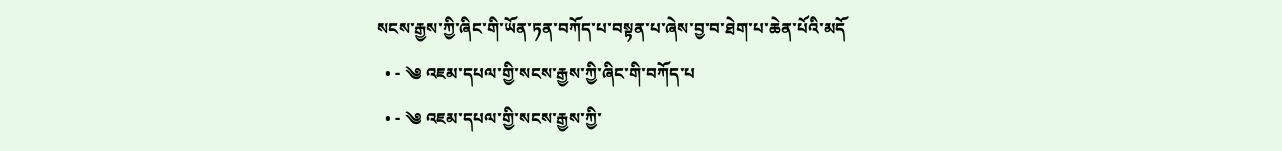སངས་རྒྱས་ཀྱི་ཞིང་གི་ཡོན་ཏན་བཀོད་པ་བསྟན་པ་ཞེས་བྱ་བ་ཐེག་པ་ཆེན་པོའི་མདོ
  • - ༄ འཇམ་དཔལ་གྱི་སངས་རྒྱས་ཀྱི་ཞིང་གི་བཀོད་པ
  • - ༄ འཇམ་དཔལ་གྱི་སངས་རྒྱས་ཀྱི་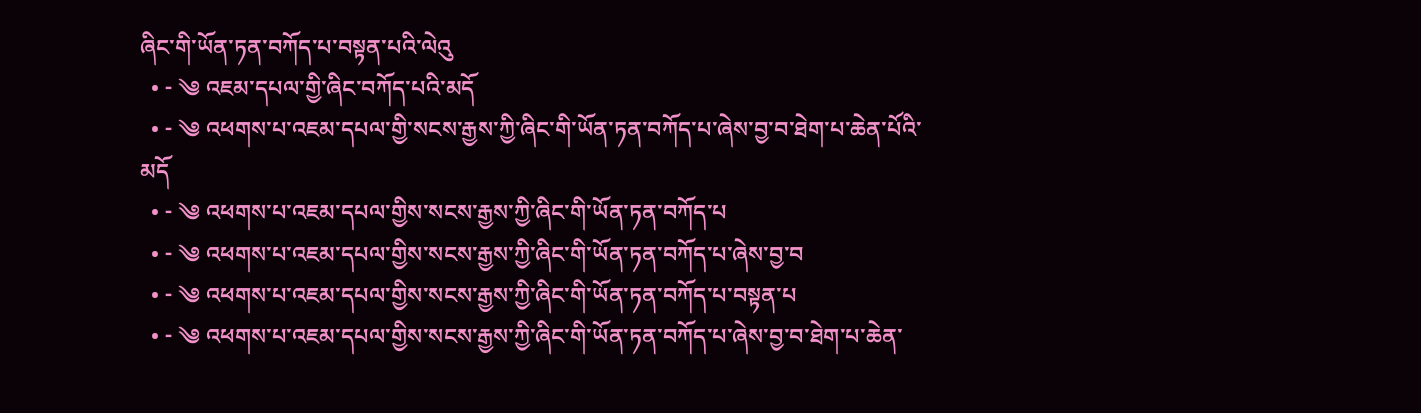ཞིང་གི་ཡོན་ཏན་བཀོད་པ་བསྟན་པའི་ལེའུ
  • - ༄ འཇམ་དཔལ་གྱི་ཞིང་བཀོད་པའི་མདོ
  • - ༄ འཕགས་པ་འཇམ་དཔལ་གྱི་སངས་རྒྱས་ཀྱི་ཞིང་གི་ཡོན་ཏན་བཀོད་པ་ཞེས་བྱ་བ་ཐེག་པ་ཆེན་པོའི་མདོ
  • - ༄ འཕགས་པ་འཇམ་དཔལ་གྱིས་སངས་རྒྱས་ཀྱི་ཞིང་གི་ཡོན་ཏན་བཀོད་པ
  • - ༄ འཕགས་པ་འཇམ་དཔལ་གྱིས་སངས་རྒྱས་ཀྱི་ཞིང་གི་ཡོན་ཏན་བཀོད་པ་ཞེས་བྱ་བ
  • - ༄ འཕགས་པ་འཇམ་དཔལ་གྱིས་སངས་རྒྱས་ཀྱི་ཞིང་གི་ཡོན་ཏན་བཀོད་པ་བསྟན་པ
  • - ༄ འཕགས་པ་འཇམ་དཔལ་གྱིས་སངས་རྒྱས་ཀྱི་ཞིང་གི་ཡོན་ཏན་བཀོད་པ་ཞེས་བྱ་བ་ཐེག་པ་ཆེན་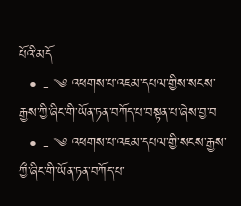པོའི་མདོ
  • - ༄ འཕགས་པ་འཇམ་དཔལ་གྱིས་སངས་རྒྱས་ཀྱི་ཞིང་གི་ཡོན་ཏན་བཀོད་པ་བསྟན་པ་ཞེས་བྱ་བ
  • - ༄ འཕགས་པ་འཇམ་དཔལ་གྱི་སངས་རྒྱས་ཀྱྀ་ཞིང་གི་ཡོན་ཏན་བཀོད་པ་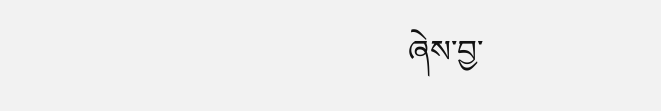ཞེས་བྱ་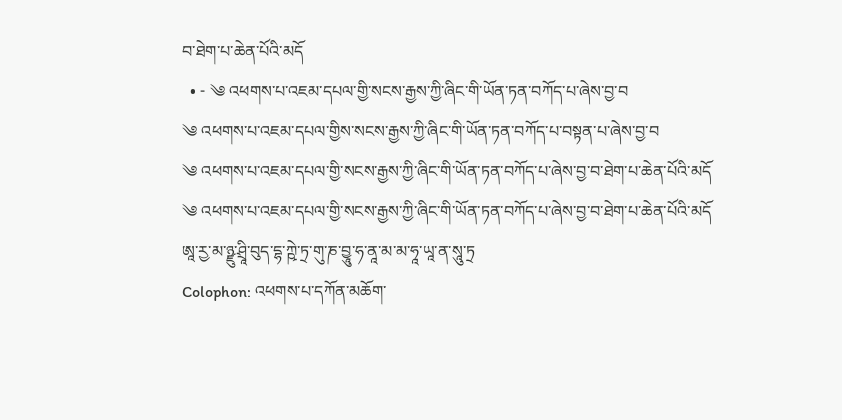བ་ཐེག་པ་ཆེན་པོའི་མདོ
  • - ༄ འཕགས་པ་འཇམ་དཔལ་གྱི་སངས་རྒྱས་ཀྱི་ཞིང་གི་ཡོན་ཏན་བཀོད་པ་ཞེས་བྱ་བ
༄ འཕགས་པ་འཇམ་དཔལ་གྱིས་སངས་རྒྱས་ཀྱི་ཞིང་གི་ཡོན་ཏན་བཀོད་པ་བསྟན་པ་ཞེས་བྱ་བ
༄ འཕགས་པ་འཇམ་དཔལ་གྱི་སངས་རྒྱས་ཀྱི་ཞིང་གི་ཡོན་ཏན་བཀོད་པ་ཞེས་བྱ་བ་ཐེག་པ་ཆེན་པོའི་མདོ
༄ འཕགས་པ་འཇམ་དཔལ་གྱི་སངས་རྒྱས་ཀྱི་ཞིང་གི་ཡོན་ཏན་བཀོད་པ་ཞེས་བྱ་བ་ཐེག་པ་ཆེན་པོའི་མདོ
ཨཱ་རྱ་མ་ཉྫུ་ཤྲཱི་བུད་དྷ་ཀྵེ་ཏྲ་གུ་ཎ་བྱཱུ་ཧ་ནཱ་མ་མ་ཧཱ་ཡཱ་ན་སཱུ་ཏྲ
Colophon: འཕགས་པ་དཀོན་མཆོག་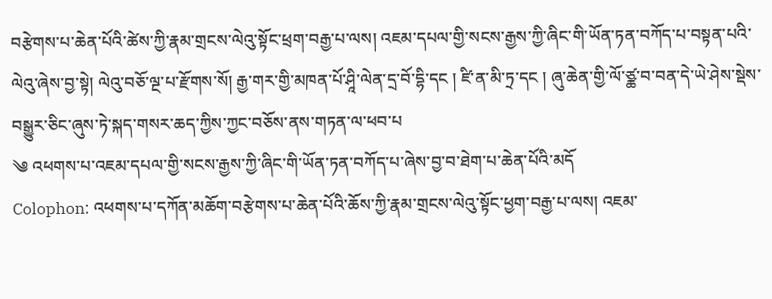བརྩེགས་པ་ཆེན་པོའི་ཚེས་ཀྱི་རྣམ་གྲངས་ལེའུ་སྟོང་ཕྲག་བརྒྱ་པ་ལས། འཇམ་དཔལ་གྱི་སངས་རྒྱས་ཀྱི་ཞིང་གི་ཡོན་ཏན་བཀོད་པ་བསྟན་པའི་ལེའུ་ཞེས་བྱ་སྟེ། ལེའུ་བཅོ་ལྔ་པ་རྫོགས་སོ། རྒྱ་གར་གྱི་མཁན་པོ་ཤཱི་ལེན་དྲ་བོ་དྷི་དང ། ཛི་ན་མི་ཏྲ་དང ། ཞུ་ཆེན་གྱི་ལོ་ཙྪ་བ་བན་དེ་ཡེ་ཤེས་སྡེས་བསྒྱུར་ཅིང་ཞུས་ཏེ་སྐད་གསར་ཆད་ཀྱིས་ཀྱང་བཅོས་ནས་གཏན་ལ་ཕབ་པ
༄ འཕགས་པ་འཇམ་དཔལ་གྱི་སངས་རྒྱས་ཀྱི་ཞིང་གི་ཡོན་ཏན་བཀོད་པ་ཞེས་བྱ་བ་ཐེག་པ་ཆེན་པོའི་མདོ
Colophon: འཕགས་པ་དཀོན་མཆོག་བརྩེགས་པ་ཆེན་པོའི་ཆོས་ཀྱི་རྣམ་གྲངས་ལེའུ་སྟོང་ཕྱག་བརྒྱ་པ་ལས། འཇམ་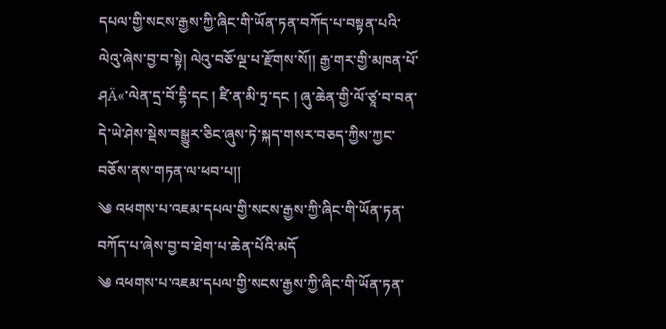དཔལ་གྱི་སངས་རྒྱས་ཀྱི་ཞིང་གི་ཡོན་ཏན་བཀོད་པ་བསྟན་པའི་ལེའུ་ཞེས་བྱ་བ་སྟེ། ལེའུ་བཅོ་ལྔ་པ་རྫོགས་སོ།། རྒྱ་གར་གྱི་མཁན་པོ་ཤÄ«་ལེན་དྲ་བོ་དྷི་དང ། ཛི་ན་མི་ཏྲ་དང ། ཞུ་ཆེན་གྱི་ལོ་ཙཱ་བ་བན་དེ་ཡེ་ཤེས་སྡེས་བསྒྱུར་ཅིང་ཞུས་ཏེ་སྐད་གསར་བཅད་ཀྱིས་ཀྱང་བཅོས་ནས་གཏན་ལ་ཕབ་པ།།
༄ འཕགས་པ་འཇམ་དཔལ་གྱི་སངས་རྒྱས་ཀྱི་ཞིང་གི་ཡོན་ཏན་བཀོད་པ་ཞེས་བྱ་བ་ཐེག་པ་ཆེན་པོའི་མདོ
༄ འཕགས་པ་འཇམ་དཔལ་གྱི་སངས་རྒྱས་ཀྱི་ཞིང་གི་ཡོན་ཏན་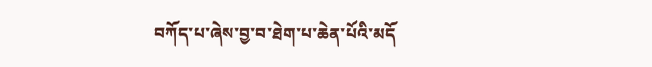བཀོད་པ་ཞེས་བྱ་བ་ཐེག་པ་ཆེན་པོའི་མདོ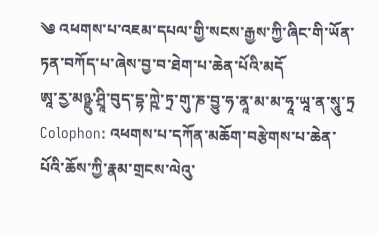༄ འཕགས་པ་འཇམ་དཔལ་གྱི་སངས་རྒྱས་ཀྱི་ཞིང་གི་ཡོན་ཏན་བཀོད་པ་ཞེས་བྱ་བ་ཐེག་པ་ཆེན་པོའི་མདོ
ཨཱ་ཪྱ་མཉྫུ་ཤྲཱི་བུད་དྷ་ཀྵེ་ཏྲ་གུ་ཎ་བྱུ་ཧ་ནཱ་མ་མ་ཧཱ་ཡཱ་ན་སཱུ་ཏྲ
Colophon: འཕགས་པ་དཀོན་མཆོག་བརྩེགས་པ་ཆེན་པོའི་ཆོས་ཀྱི་རྣམ་གྲངས་ལེའུ་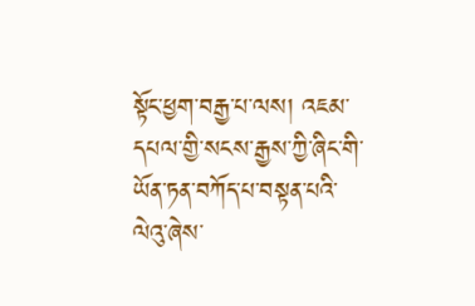སྟོང་ཕྱག་བརྒྱ་པ་ལས། འཇམ་དཔལ་གྱི་སངས་རྒྱས་ཀྱི་ཞིང་གི་ཡོན་ཏན་བཀོད་པ་བསྟན་པའི་ལེའུ་ཞེས་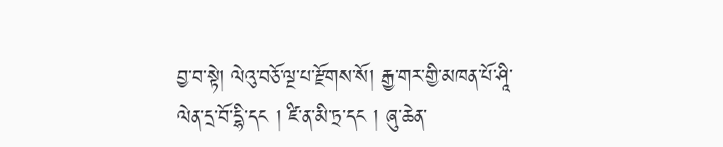བྱ་བ་སྟེ། ལེའུ་བཅོ་ལྔ་པ་རྫོགས་སོ། རྒྱ་གར་གྱི་མཁན་པོ་ཤཱི་ལེན་དྲ་བོ་དྷི་དང ། ཛི་ན་མི་ཏྲ་དང ། ཞུ་ཆེན་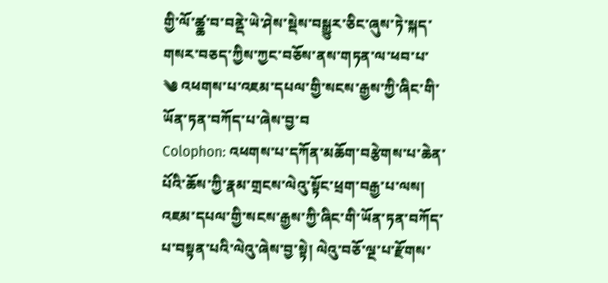གྱི་ལོ་ཚྖ་བ་བནྡེ་ཡེ་ཤེས་སྡེས་བསྒྱུར་ཅིང་ཞུས་ཏེ་སྐད་གསར་བཅད་ཀྱིས་ཀྱང་བཅོས་ནས་གཏན་ལ་ཕབ་པ་
༄ འཕགས་པ་འཇམ་དཔལ་གྱི་སངས་རྒྱས་ཀྱི་ཞིང་གི་ཡོན་ཏན་བཀོད་པ་ཞེས་བྱ་བ
Colophon: འཕགས་པ་དཀོན་མཆོག་བརྩེགས་པ་ཆེན་པོའི་ཆོས་ཀྱི་རྣམ་གྲངས་ལེའུ་སྟོང་ཕྲག་བརྒྱ་པ་ལས། འཇམ་དཔལ་གྱི་སངས་རྒྱས་ཀྱི་ཞིང་གི་ཡོན་ཏན་བཀོད་པ་བསྟན་པའི་ལེའུ་ཞེས་བྱ་སྟེ། ལེའུ་བཅོ་ལྔ་པ་རྫོགས་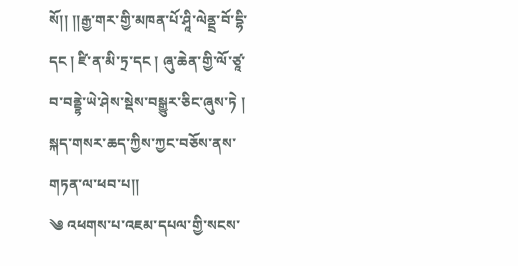སོ།། །།རྒྱ་གར་གྱི་མཁན་པོ་ཤཱི་ལེནྡྲ་བོ་དྷི་དང ། ཛི་ན་མི་ཏྲ་དང ། ཞུ་ཆེན་གྱི་ལོ་ཙཱ་བ་བནྡྷེ་ཡེ་ཤེས་སྡེས་བསྒྱུར་ཅིང་ཞུས་ཏེ ། སྐད་གསར་ཆད་ཀྱིས་ཀྱང་བཅོས་ནས་གཏན་ལ་ཕབ་པ།།
༄ འཕགས་པ་འཇམ་དཔལ་གྱི་སངས་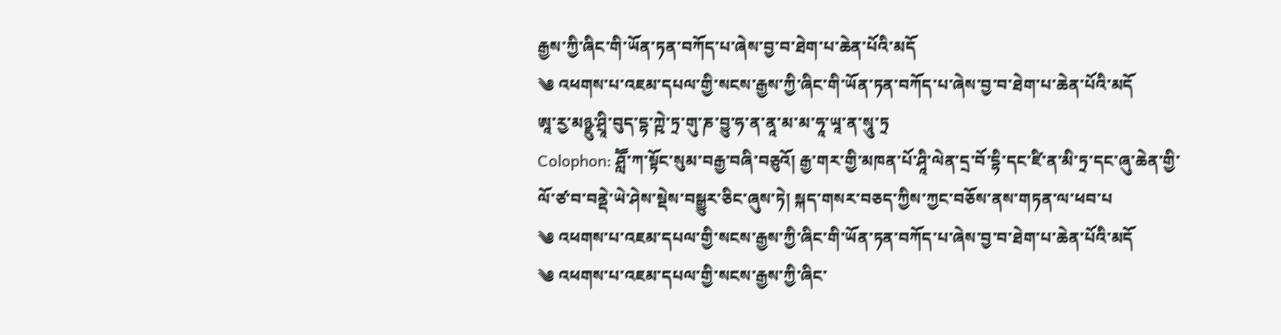རྒྱས་ཀྱི་ཞིང་གི་ཡོན་ཏན་བཀོད་པ་ཞེས་བྱ་བ་ཐེག་པ་ཆེན་པོའི་མདོ
༄ འཕགས་པ་འཇམ་དཔལ་གྱི་སངས་རྒྱས་ཀྱི་ཞིང་གི་ཡོན་ཏན་བཀོད་པ་ཞེས་བྱ་བ་ཐེག་པ་ཆེན་པོའི་མདོ
ཨཱ་རྱ་མཉྫུ་ཤྲཱི་བུད་དྷ་ཀྵེ་ཏྲ་གུ་ཎ་བྱུ་ཧ་ན་ནཱ་མ་མ་ཧཱ་ཡཱ་ན་སཱུ་ཏྲ
Colophon: ཤླཽ་ཀ་སྟོང་སུམ་བརྒྱ་བཞི་བཅུའོ། རྒྱ་གར་གྱི་མཁན་པོ་ཤཱི་ལེན་དྲ་བོ་དྷི་དང་ཛི་ན་མི་ཏྲ་དང་ཞུ་ཆེན་གྱི་ལོ་ཙ་བ་བནྡེ་ཡེ་ཤེས་སྡེས་བསྒྱུར་ཅིང་ཞུས་ཏེ། སྐད་གསར་བཅད་ཀྱིས་ཀྱང་བཅོས་ནས་གཏན་ལ་ཕབ་པ
༄ འཕགས་པ་འཇམ་དཔལ་གྱི་སངས་རྒྱས་ཀྱི་ཞིང་གི་ཡོན་ཏན་བཀོད་པ་ཞེས་བྱ་བ་ཐེག་པ་ཆེན་པོའི་མདོ
༄ འཕགས་པ་འཇམ་དཔལ་གྱི་སངས་རྒྱས་ཀྱི་ཞིང་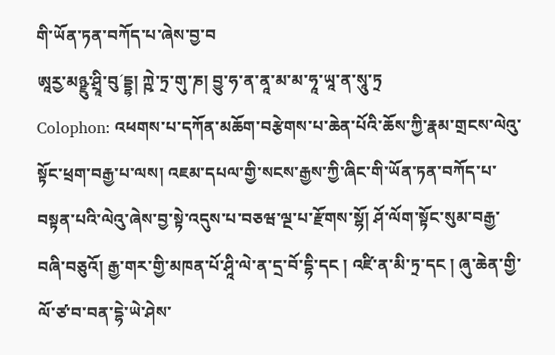གི་ཡོན་ཏན་བཀོད་པ་ཞེས་བྱ་བ
ཨཱརྱ་མཉྫུ་ཤྲཱི་བུ´དྡྷ། ཀྵེ་ཏྲ་གུ་ཎ། བྱུ་ཧ་ན་ནཱ་མ་མ་ཧཱ་ཡཱ་ན་སཱུ་ཏྲ
Colophon: འཕགས་པ་དཀོན་མཆོག་བརྩེགས་པ་ཆེན་པོའི་ཆོས་ཀྱི་རྣམ་གྲངས་ལེའུ་སྟོང་ཕྲག་བརྒྱ་པ་ལས། འཇམ་དཔལ་གྱི་སངས་རྒྱས་ཀྱི་ཞིང་གི་ཡོན་ཏན་བཀོད་པ་བསྟན་པའི་ལེའུ་ཞེས་བྱ་སྟེ་འདུས་པ་བཅཝ་ལྔ་པ་རྫོགས་སྷོ། ཤོ་ལོག་སྟོང་སུམ་བརྒྱ་བཞི་བཅུའོ། རྒྱ་གར་གྱི་མཁན་པོ་ཤཱི་ལེ་ན་དྲ་བོ་དྷི་དང ། འཛི་ན་མི་ཏྲ་དང ། ཞུ་ཆེན་གྱི་ལོ་ཙ་བ་བན་དྷེ་ཡེ་ཤེས་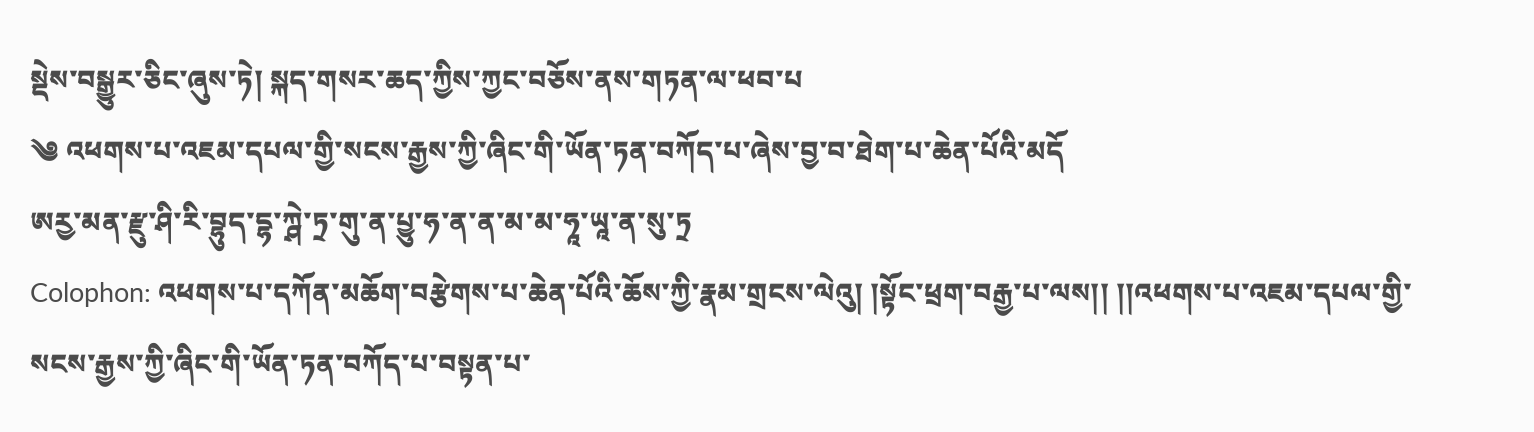སྡེས་བསྒྱུར་ཅིང་ཞུས་ཏེ། སྐད་གསར་ཆད་ཀྱིས་ཀྱང་བཅོས་ནས་གཏན་ལ་ཕབ་པ
༄ འཕགས་པ་འཇམ་དཔལ་གྱི་སངས་རྒྱས་ཀྱི་ཞིང་གི་ཡོན་ཏན་བཀོད་པ་ཞེས་བྱ་བ་ཐེག་པ་ཆེན་པོའི་མདོ
ཨརྱ་མན་རྫུ་ཤི་རི་བྷུད་དྷ་ཀྴེ་ཏྲ་གུ་ན་པྱུ་ཧ་ན་ན་མ་མ་ཧཱ་ཡཱ་ན་སུ་ཏྲ
Colophon: འཕགས་པ་དཀོན་མཆོག་བརྩེགས་པ་ཆེན་པོའི་ཆོས་ཀྱི་རྣམ་གྲངས་ལེའུ། །སྟོང་ཕྲག་བརྒྱ་པ་ལས།། །།འཕགས་པ་འཇམ་དཔལ་གྱི་སངས་རྒྱས་ཀྱི་ཞིང་གི་ཡོན་ཏན་བཀོད་པ་བསྟན་པ་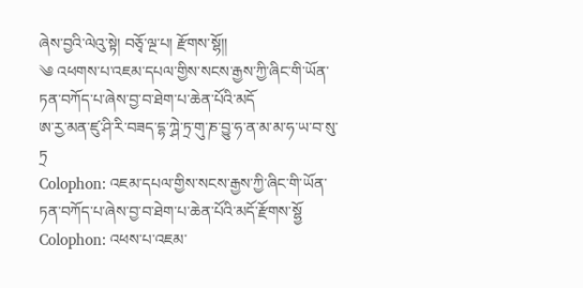ཞེས་བྱའི་ལེའུ་སྟེ། བཅྭོ་ལྔ་པ། རྫོགས་སྷོ།།
༄ འཕགས་པ་འཇམ་དཔལ་གྱིས་སངས་རྒྱས་ཀྱི་ཞིང་གི་ཡོན་ཏན་བཀོད་པ་ཞེས་བྱ་བ་ཐེག་པ་ཆེན་པོའི་མདོ
ཨ་ཪྱ་མན་ཛུ་ཤི་རི་བཟད་དྷ་ཀྴེ་ཏྲ་གུ་ཎ་བྱུ་ཧ་ན་མ་མ་ཧ་ཡ་བ་སུ་ཏྲ
Colophon: འཇམ་དཔལ་གྱིས་སངས་རྒྱས་ཀྱི་ཞིང་གི་ཡོན་ཏན་བཀོད་པ་ཞེས་བྱ་བ་ཐེག་པ་ཆེན་པོའི་མདོ་རྫོགས་སྷྱོ
Colophon: འཕས་པ་འཇམ་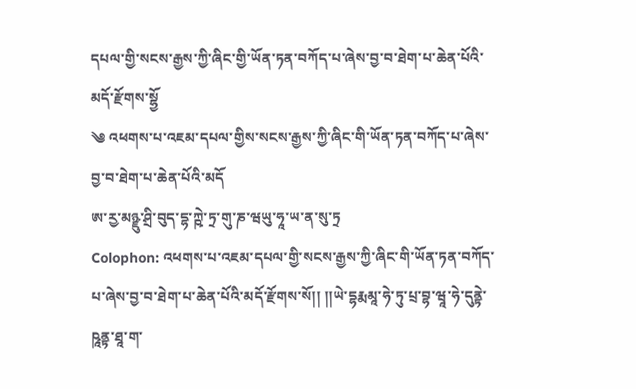དཔལ་གྱི་སངས་རྒྱས་ཀྱི་ཞིང་གྱི་ཡོན་ཏན་བཀོད་པ་ཞེས་བྱ་བ་ཐེག་པ་ཆེན་པོའི་མདོ་རྫོགས་སྷྱོ
༄ འཕགས་པ་འཇམ་དཔལ་གྱིས་སངས་རྒྱས་ཀྱི་ཞིང་གི་ཡོན་ཏན་བཀོད་པ་ཞེས་བྱ་བ་ཐེག་པ་ཆེན་པོའི་མདོ
ཨ་ཪྱ་མཉྫུ་ཤྲི་བུད་དྷ་ཀྵེ་ཏྲ་གུ་ཎ་ཝཡུ་ཧཱ་ཡ་ན་སུ་ཏྲ
Colophon: འཕགས་པ་འཇམ་དཔལ་གྱི་སངས་རྒྱས་ཀྱི་ཞིང་གི་ཡོན་ཏན་བཀོད་པ་ཞེས་བྱ་བ་ཐེག་པ་ཆེན་པོའི་མདོ་རྫོགས་སོ།། །།ཡེ་དྷརྨམཱ་ཧེ་ཏུ་པྲ་བྷ་ཝཱ་ཧེ་དུནྟེ་ཥཱནྟ་ཐཱ་ག་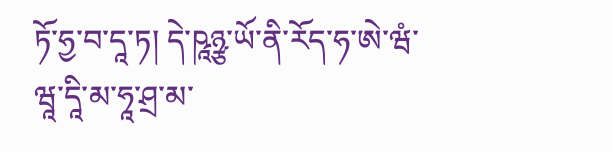ཏོ་ཧྱ་བ་དཱ་ཏ། དེ་ཥཱཉྩ་ཡོ་ནི་རོད་ཧ་ཨེ་ཝཾ་ཝཱ་དཱི་མ་ཧཱ་ཤྲ་མ་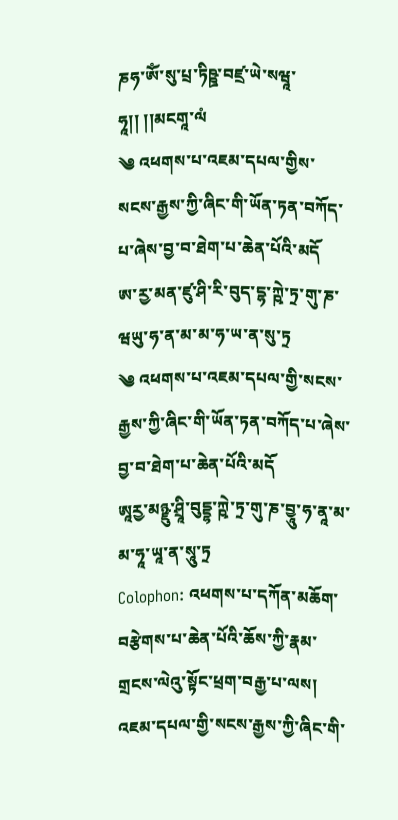ཎཧ་ཨོཾ་སུ་པྲ་ཏིཥྛ་བཛྲ་ཡེ་སཝཱ་ཧཱ།། །།མངགཱ་ལཾ
༄ འཕགས་པ་འཇམ་དཔལ་གྱིས་སངས་རྒྱས་ཀྱི་ཞིང་གི་ཡོན་ཏན་བཀོད་པ་ཞེས་བྱ་བ་ཐེག་པ་ཆེན་པོའི་མདོ
ཨ་ཪྱ་མན་ཛུ་ཤི་རི་བུད་དྷ་ཀྵེ་ཏྲ་གུ་ཎ་ཝཡུ་ཧ་ན་མ་མ་ཧ་ཡ་ན་སུ་ཏྲ
༄ འཕགས་པ་འཇམ་དཔལ་གྱི་སངས་རྒྱས་ཀྱི་ཞིང་གི་ཡོན་ཏན་བཀོད་པ་ཞེས་བྱ་བ་ཐེག་པ་ཆེན་པོའི་མདོ
ཨཱརྱ་མཉྫུ་ཤྲཱི་བུདྡྷ་ཀྵེ་ཏྲ་གུ་ཎ་བྱཱུ་ཧ་ནཱ་མ་མ་ཧཱ་ཡཱ་ན་སཱུ་ཏྲ
Colophon: འཕགས་པ་དཀོན་མཆོག་བརྩེགས་པ་ཆེན་པོའི་ཆོས་ཀྱི་རྣམ་གྲངས་ལེའུ་སྟོང་ཕྲག་བརྒྱ་པ་ལས། འཇམ་དཔལ་གྱི་སངས་རྒྱས་ཀྱི་ཞིང་གི་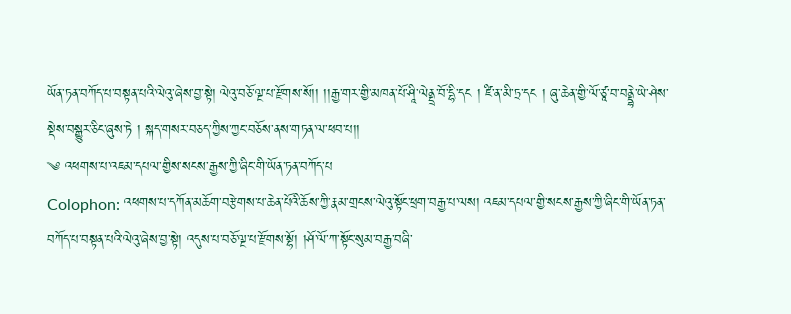ཡོན་ཏན་བཀོད་པ་བསྟན་པའི་ལེའུ་ཞེས་བྱ་སྟེ། ལེའུ་བཅོ་ལྔ་པ་རྫོགས་སོ།། །།རྒྱ་གར་གྱི་མཁན་པོ་ཤཱི་ལེནྡྲ་བོ་དྷི་དང ། ཛི་ན་མི་ཏྲ་དང ། ཞུ་ཆེན་གྱི་ལོ་ཙཱ་བ་བནྡྷེ་ཡེ་ཤེས་སྡེས་བསྒྱུར་ཅིང་ཞུས་ཏེ ། སྐད་གསར་བཅད་ཀྱིས་ཀྱང་བཅོས་ནས་གཏན་ལ་ཕབ་པ།།
༄ འཕགས་པ་འཇམ་དཔལ་གྱིས་སངས་རྒྱས་ཀྱི་ཞིང་གི་ཡོན་ཏན་བཀོད་པ
Colophon: འཕགས་པ་དཀོན་མཆོག་བརྩེགས་པ་ཆེན་པོའི་ཆོས་ཀྱི་རྣམ་གྲངས་ལེའུ་སྟོང་ཕྲག་བརྒྱ་པ་ལས། འཇམ་དཔལ་གྱི་སངས་རྒྱས་ཀྱི་ཞིང་གི་ཡོན་ཏན་བཀོད་པ་བསྟན་པའི་ལེའུ་ཞེས་བྱ་སྟེ། འདུས་པ་བཅོ་ལྔ་པ་རྫོགས་སྷོ། །ཤོ་ལོ་ཀ་སྟོང་སུམ་བརྒྱ་བཞི་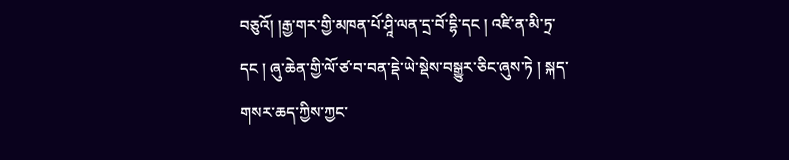བཅུའོ། །རྒྱ་གར་གྱི་མཁན་པོ་ཤཱི་ལན་དྲ་བོ་དྷི་དང ། འཛི་ན་མི་ཏྲ་དང ། ཞུ་ཆེན་གྱི་ལོ་ཙ་བ་བན་དྡེ་ཡེ་སྡེས་བསྒྱུར་ཅིང་ཞུས་ཏེ ། སྐད་གསར་ཆད་ཀྱིས་ཀྱང་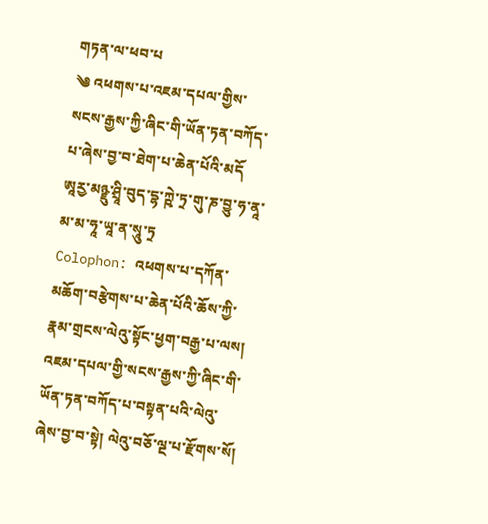གཏན་ལ་ཕབ་པ
༄ འཕགས་པ་འཇམ་དཔལ་གྱིས་སངས་རྒྱས་ཀྱི་ཞིང་གི་ཡོན་ཏན་བཀོད་པ་ཞེས་བྱ་བ་ཐེག་པ་ཆེན་པོའི་མདོ
ཨཱརྱ་མཉྫུ་ཤྲཱི་བུད་དྷ་ཀྵེ་ཏྲ་གུ་ཎ་བྱུ་ཧ་ནཱ་མ་མ་ཧཱ་ཡཱ་ན་སཱུ་ཏྲ
Colophon: འཕགས་པ་དཀོན་མཆོག་བརྩེགས་པ་ཆེན་པོའི་ཆོས་ཀྱི་རྣམ་གྲངས་ལེའུ་སྟོང་ཕྱག་བརྒྱ་པ་ལས། འཇམ་དཔལ་གྱི་སངས་རྒྱས་ཀྱི་ཞིང་གི་ཡོན་ཏན་བཀོད་པ་བསྟན་པའི་ལེའུ་ཞེས་བྱ་བ་སྟེ། ལེའུ་བཅོ་ལྔ་པ་རྫོགས་སོ།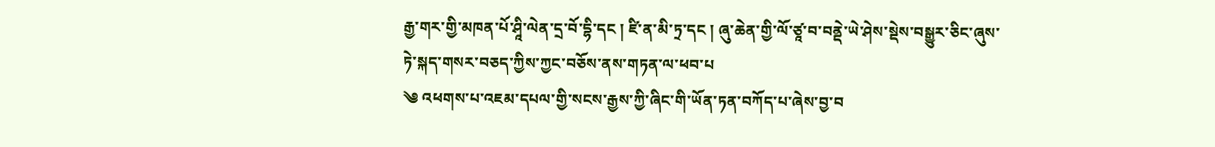རྒྱ་གར་གྱི་མཁན་པོ་ཤཱི་ལེན་དྲ་བོ་དྷི་དང ། ཛི་ན་མི་ཏྲ་དང ། ཞུ་ཆེན་གྱི་ལོ་ཙཱ་བ་བནྡེ་ཡེ་ཤེས་སྡེས་བསྒྱུར་ཅིང་ཞུས་ཏེ་སྐད་གསར་བཅད་ཀྱིས་ཀྱང་བཅོས་ནས་གཏན་ལ་ཕབ་པ
༄ འཕགས་པ་འཇམ་དཔལ་གྱི་སངས་རྒྱས་ཀྱི་ཞིང་གི་ཡོན་ཏན་བཀོད་པ་ཞེས་བྱ་བ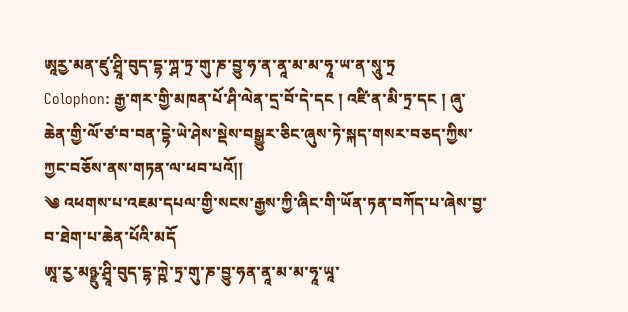ཨཱརྱ་མན་ཛུ་ཤྲཱི་བུད་དྷ་ཀྴ་ཏྲ་གུ་ཎ་བྱུ་ཧ་ན་ནཱ་མ་མ་ཧཱ་ཡ་ན་སཱུ་ཏྲ
Colophon: རྒྱ་གར་གྱི་མཁན་པོ་ཤི་ལེན་དྲ་བོ་དེ་དང ། འཛི་ན་མི་ཏྲ་དང ། ཞུ་ཆེན་གྱི་ལོ་ཙ་བ་བན་དྷེ་ཡེ་ཤེས་སྡེས་བསྒྱུར་ཅིང་ཞུས་ཏེ་སྐད་གསར་བཅད་ཀྱིས་ཀྱང་བཅོས་ནས་གཏན་ལ་ཕབ་པའོ།།
༄ འཕགས་པ་འཇམ་དཔལ་གྱི་སངས་རྒྱས་ཀྱི་ཞིང་གི་ཡོན་ཏན་བཀོད་པ་ཞེས་བྱ་བ་ཐེག་པ་ཆེན་པོའི་མདོ
ཨཱ་ཪྱ་མཉྫུ་ཤྲཱི་བུད་དྷ་ཀྵེ་ཏྲ་གུ་ཎ་བྱུ་ཧན་ནཱ་མ་མ་ཧཱ་ཡཱ་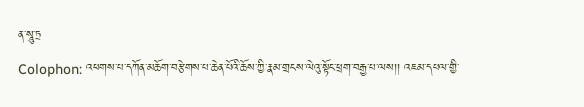ན་སཱུ་ཏྲ
Colophon: འཕགས་པ་དཀོན་མཆོག་བརྩེགས་པ་ཆེན་པོའི་ཆོས་ཀྱི་རྣམ་གྲངས་ལེའུ་སྟོང་ཕྲག་བརྒྱ་པ་ལས།། འཇམ་དཔལ་གྱི་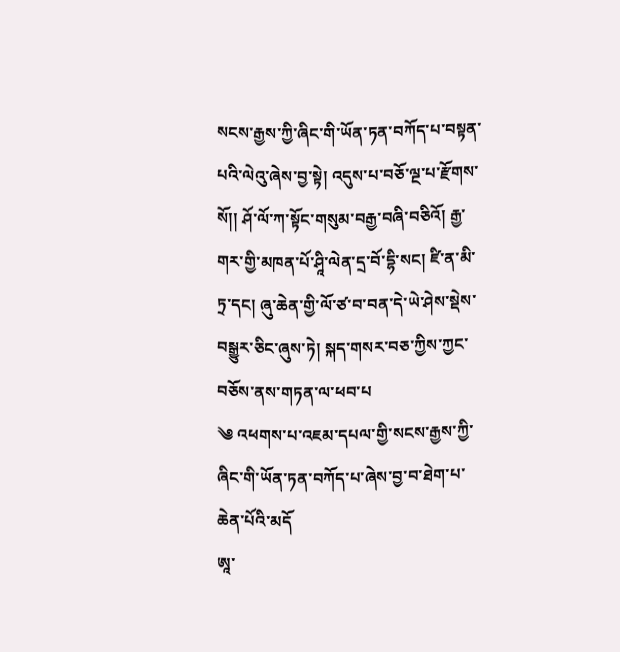སངས་རྒྱས་ཀྱི་ཞིང་གི་ཡོན་ཏན་བཀོད་པ་བསྟན་པའི་ལེའུ་ཞེས་བྱ་སྟེ། འདུས་པ་བཅོ་ལྔ་པ་རྫོགས་སོ།། ཤོ་ལོ་ཀ་སྟོང་གསུམ་བརྒྱ་བཞི་བཅིའོ། རྒྱ་གར་གྱི་མཁན་པོ་ཤཱི་ལེན་དྲ་བོ་དྷི་སང། ཛི་ན་མི་ཏྲ་དང། ཞུ་ཆེན་གྱི་ལོ་ཙ་བ་བན་དེ་ཡེ་ཤེས་སྡེས་བསྒྱུར་ཅིང་ཞུས་ཏེ། སྐད་གསར་བཅ་ཀྱིས་ཀྱང་བཅོས་ནས་གཏན་ལ་ཕབ་པ
༄ འཕགས་པ་འཇམ་དཔལ་གྱི་སངས་རྒྱས་ཀྱི་ཞིང་གི་ཡོན་ཏན་བཀོད་པ་ཞེས་བྱ་བ་ཐེག་པ་ཆེན་པོའི་མདོ
ཨཱ་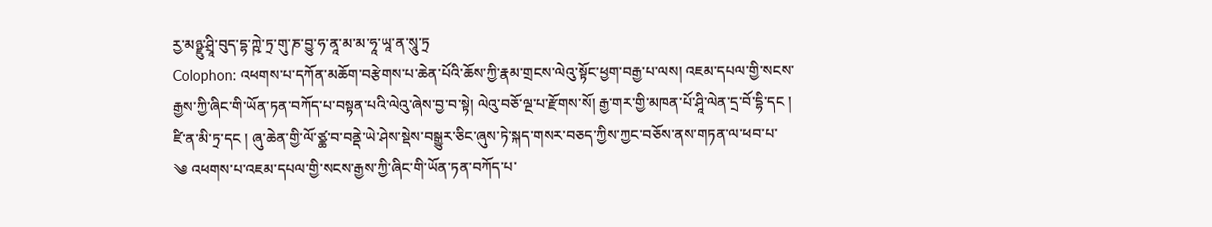ཪྱ་མཉྫུ་ཤྲཱི་བུད་དྷ་ཀྵེ་ཏྲ་གུ་ཎ་བྱུ་ཧ་ནཱ་མ་མ་ཧཱ་ཡཱ་ན་སཱུ་ཏྲ
Colophon: འཕགས་པ་དཀོན་མཆོག་བརྩེགས་པ་ཆེན་པོའི་ཆོས་ཀྱི་རྣམ་གྲངས་ལེའུ་སྟོང་ཕྱག་བརྒྱ་པ་ལས། འཇམ་དཔལ་གྱི་སངས་རྒྱས་ཀྱི་ཞིང་གི་ཡོན་ཏན་བཀོད་པ་བསྟན་པའི་ལེའུ་ཞེས་བྱ་བ་སྟེ། ལེའུ་བཅོ་ལྔ་པ་རྫོགས་སོ། རྒྱ་གར་གྱི་མཁན་པོ་ཤཱི་ལེན་དྲ་བོ་དྷི་དང ། ཛི་ན་མི་ཏྲ་དང ། ཞུ་ཆེན་གྱི་ལོ་ཙྪ་བ་བནྡེ་ཡེ་ཤེས་སྡེས་བསྒྱུར་ཅིང་ཞུས་ཏེ་སྐད་གསར་བཅད་ཀྱིས་ཀྱང་བཅོས་ནས་གཏན་ལ་ཕབ་པ་
༄ འཕགས་པ་འཇམ་དཔལ་གྱི་སངས་རྒྱས་ཀྱི་ཞིང་གི་ཡོན་ཏན་བཀོད་པ་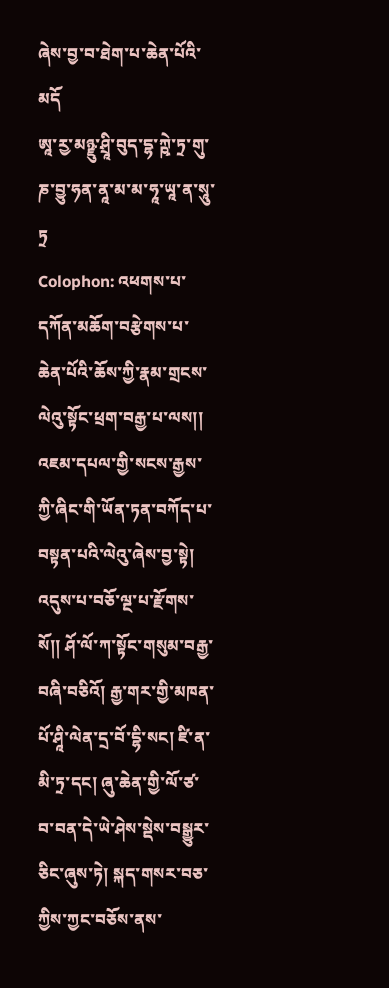ཞེས་བྱ་བ་ཐེག་པ་ཆེན་པོའི་མདོ
ཨཱ་ཪྱ་མཉྫུ་ཤྲཱི་བུད་དྷ་ཀྵེ་ཏྲ་གུ་ཎ་བྱུ་ཧན་ནཱ་མ་མ་ཧཱ་ཡཱ་ན་སཱུ་ཏྲ
Colophon: འཕགས་པ་དཀོན་མཆོག་བརྩེགས་པ་ཆེན་པོའི་ཆོས་ཀྱི་རྣམ་གྲངས་ལེའུ་སྟོང་ཕྲག་བརྒྱ་པ་ལས།། འཇམ་དཔལ་གྱི་སངས་རྒྱས་ཀྱི་ཞིང་གི་ཡོན་ཏན་བཀོད་པ་བསྟན་པའི་ལེའུ་ཞེས་བྱ་སྟེ། འདུས་པ་བཅོ་ལྔ་པ་རྫོགས་སོ།། ཤོ་ལོ་ཀ་སྟོང་གསུམ་བརྒྱ་བཞི་བཅིའོ། རྒྱ་གར་གྱི་མཁན་པོ་ཤཱི་ལེན་དྲ་བོ་དྷི་སང། ཛི་ན་མི་ཏྲ་དང། ཞུ་ཆེན་གྱི་ལོ་ཙ་བ་བན་དེ་ཡེ་ཤེས་སྡེས་བསྒྱུར་ཅིང་ཞུས་ཏེ། སྐད་གསར་བཅ་ཀྱིས་ཀྱང་བཅོས་ནས་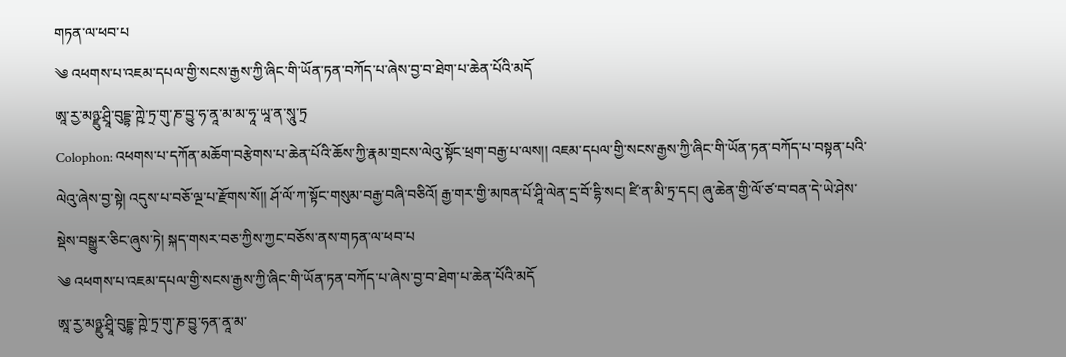གཏན་ལ་ཕབ་པ
༄ འཕགས་པ་འཇམ་དཔལ་གྱི་སངས་རྒྱས་ཀྱི་ཞིང་གི་ཡོན་ཏན་བཀོད་པ་ཞེས་བྱ་བ་ཐེག་པ་ཆེན་པོའི་མདོ
ཨཱ་ཪྱ་མཉྫུ་ཤྲཱི་བུདྡྷ་ཀྵེ་ཏྲ་གུ་ཎ་བྱུ་ཧ་ནཱ་མ་མ་ཧཱ་ཡཱ་ན་སཱུ་ཏྲ
Colophon: འཕགས་པ་དཀོན་མཆོག་བརྩེགས་པ་ཆེན་པོའི་ཆོས་ཀྱི་རྣམ་གྲངས་ལེའུ་སྟོང་ཕྲག་བརྒྱ་པ་ལས།། འཇམ་དཔལ་གྱི་སངས་རྒྱས་ཀྱི་ཞིང་གི་ཡོན་ཏན་བཀོད་པ་བསྟན་པའི་ལེའུ་ཞེས་བྱ་སྟེ། འདུས་པ་བཅོ་ལྔ་པ་རྫོགས་སོ།། ཤོ་ལོ་ཀ་སྟོང་གསུམ་བརྒྱ་བཞི་བཅིའོ། རྒྱ་གར་གྱི་མཁན་པོ་ཤཱི་ལེན་དྲ་བོ་དྷི་སང། ཛི་ན་མི་ཏྲ་དང། ཞུ་ཆེན་གྱི་ལོ་ཙ་བ་བན་དེ་ཡེ་ཤེས་སྡེས་བསྒྱུར་ཅིང་ཞུས་ཏེ། སྐད་གསར་བཅ་ཀྱིས་ཀྱང་བཅོས་ནས་གཏན་ལ་ཕབ་པ
༄ འཕགས་པ་འཇམ་དཔལ་གྱི་སངས་རྒྱས་ཀྱི་ཞིང་གི་ཡོན་ཏན་བཀོད་པ་ཞེས་བྱ་བ་ཐེག་པ་ཆེན་པོའི་མདོ
ཨཱ་ཪྱ་མཉྫུ་ཤྲཱི་བུདྡྷ་ཀྵེ་ཏྲ་གུ་ཎ་བྱུ་ཧན་ནཱ་མ་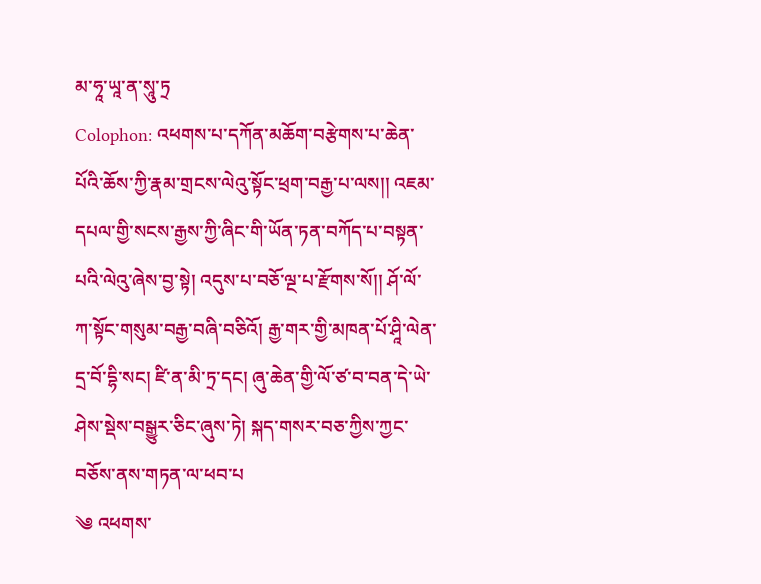མ་ཧཱ་ཡཱ་ན་སཱུ་ཏྲ
Colophon: འཕགས་པ་དཀོན་མཆོག་བརྩེགས་པ་ཆེན་པོའི་ཆོས་ཀྱི་རྣམ་གྲངས་ལེའུ་སྟོང་ཕྲག་བརྒྱ་པ་ལས།། འཇམ་དཔལ་གྱི་སངས་རྒྱས་ཀྱི་ཞིང་གི་ཡོན་ཏན་བཀོད་པ་བསྟན་པའི་ལེའུ་ཞེས་བྱ་སྟེ། འདུས་པ་བཅོ་ལྔ་པ་རྫོགས་སོ།། ཤོ་ལོ་ཀ་སྟོང་གསུམ་བརྒྱ་བཞི་བཅིའོ། རྒྱ་གར་གྱི་མཁན་པོ་ཤཱི་ལེན་དྲ་བོ་དྷི་སང། ཛི་ན་མི་ཏྲ་དང། ཞུ་ཆེན་གྱི་ལོ་ཙ་བ་བན་དེ་ཡེ་ཤེས་སྡེས་བསྒྱུར་ཅིང་ཞུས་ཏེ། སྐད་གསར་བཅ་ཀྱིས་ཀྱང་བཅོས་ནས་གཏན་ལ་ཕབ་པ
༄ འཕགས་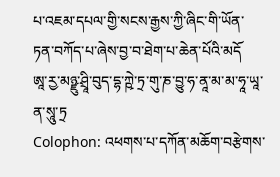པ་འཇམ་དཔལ་གྱི་སངས་རྒྱས་ཀྱི་ཞིང་གི་ཡོན་ཏན་བཀོད་པ་ཞེས་བྱ་བ་ཐེག་པ་ཆེན་པོའི་མདོ
ཨཱ་རྱ་མཉྫུ་ཤྲཱི་བུད་དྷ་ཀྵེ་ཏྲ་གུ་ཎ་བྱུ་ཧ་ནཱ་མ་མ་ཧཱ་ཡཱ་ན་སཱུ་ཏྲ
Colophon: འཕགས་པ་དཀོན་མཆོག་བརྩེགས་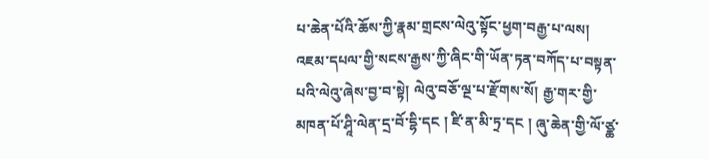པ་ཆེན་པོའི་ཆོས་ཀྱི་རྣམ་གྲངས་ལེའུ་སྟོང་ཕྱག་བརྒྱ་པ་ལས། འཇམ་དཔལ་གྱི་སངས་རྒྱས་ཀྱི་ཞིང་གི་ཡོན་ཏན་བཀོད་པ་བསྟན་པའི་ལེའུ་ཞེས་བྱ་བ་སྟེ། ལེའུ་བཅོ་ལྔ་པ་རྫོགས་སོ། རྒྱ་གར་གྱི་མཁན་པོ་ཤཱི་ལེན་དྲ་བོ་དྷི་དང ། ཛི་ན་མི་ཏྲ་དང ། ཞུ་ཆེན་གྱི་ལོ་ཙྪ་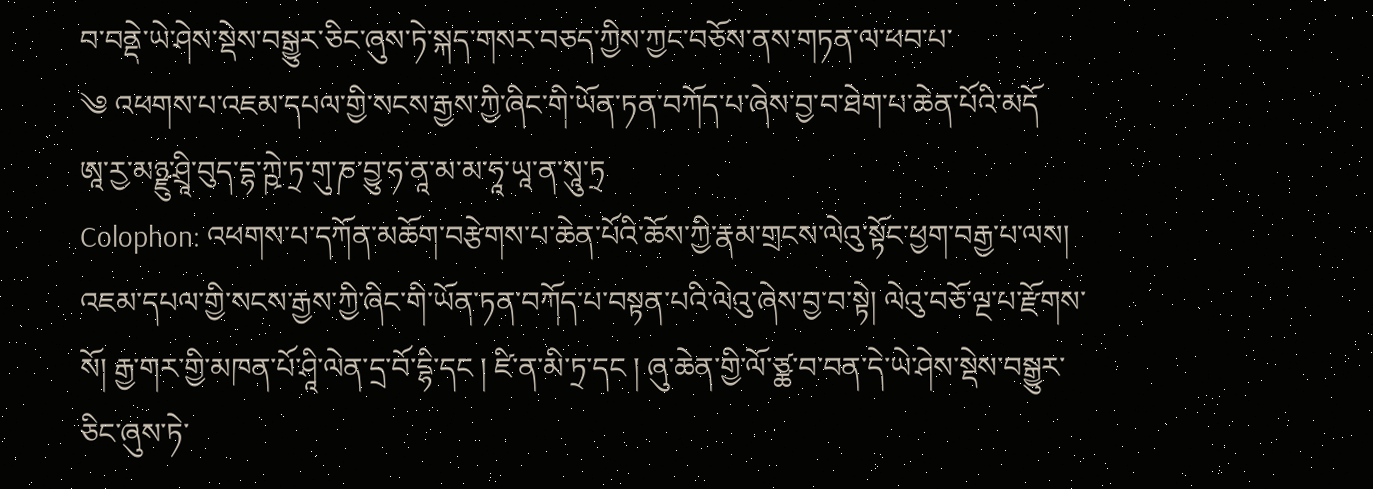བ་བནྡེ་ཡེ་ཤེས་སྡེས་བསྒྱུར་ཅིང་ཞུས་ཏེ་སྐད་གསར་བཅད་ཀྱིས་ཀྱང་བཅོས་ནས་གཏན་ལ་ཕབ་པ་
༄ འཕགས་པ་འཇམ་དཔལ་གྱི་སངས་རྒྱས་ཀྱི་ཞིང་གི་ཡོན་ཏན་བཀོད་པ་ཞེས་བྱ་བ་ཐེག་པ་ཆེན་པོའི་མདོ
ཨཱ་རྱ་མཉྫུ་ཤྲཱི་བུད་དྷ་ཀྵེ་ཏྲ་གུ་ཎ་བྱུ་ཧ་ནཱ་མ་མ་ཧཱ་ཡཱ་ན་སཱུ་ཏྲ
Colophon: འཕགས་པ་དཀོན་མཆོག་བརྩེགས་པ་ཆེན་པོའི་ཆོས་ཀྱི་རྣམ་གྲངས་ལེའུ་སྟོང་ཕྱག་བརྒྱ་པ་ལས། འཇམ་དཔལ་གྱི་སངས་རྒྱས་ཀྱི་ཞིང་གི་ཡོན་ཏན་བཀོད་པ་བསྟན་པའི་ལེའུ་ཞེས་བྱ་བ་སྟེ། ལེའུ་བཅོ་ལྔ་པ་རྫོགས་སོ། རྒྱ་གར་གྱི་མཁན་པོ་ཤཱི་ལེན་དྲ་བོ་དྷི་དང ། ཛི་ན་མི་ཏྲ་དང ། ཞུ་ཆེན་གྱི་ལོ་ཙྪ་བ་བན་དེ་ཡེ་ཤེས་སྡེས་བསྒྱུར་ཅིང་ཞུས་ཏེ་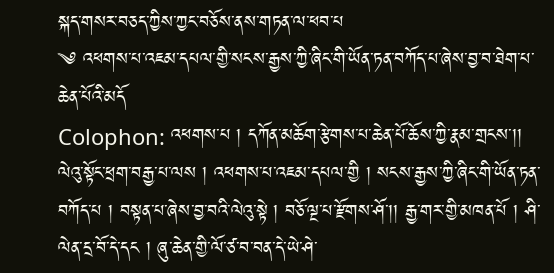སྐད་གསར་བཅད་ཀྱིས་ཀྱང་བཅོས་ནས་གཏན་ལ་ཕབ་པ
༄ འཕགས་པ་འཇམ་དཔལ་གྱི་སངས་རྒྱས་ཀྱི་ཞིང་གི་ཡོན་ཏན་བཀོད་པ་ཞེས་བྱ་བ་ཐེག་པ་ཆེན་པོའི་མདོ
Colophon: འཕགས་པ ། དཀོན་མཆོག་རྩེགས་པ་ཆེན་པོ་ཆོས་ཀྱི་རྣམ་གྲངས་།། ལེའུ་སྟོང་ཕྲག་བརྒྱ་པ་ལས ། འཕགས་པ་འཇམ་དཔལ་གྱི ། སངས་རྒྱས་ཀྱི་ཞིང་གི་ཡོན་ཏན་བཀོད་པ ། བསྟན་པ་ཞེས་བྱ་བའི་ལེའུ་སྟེ ། བཅོ་ལྔ་པ་རྫོགས་ཤོ་།། རྒྱ་གར་གྱི་མཁན་པོ ། ཤི་ལེན་དྲ་བོ་དེ་དང ། ཞུ་ཆེན་གྱི་ལོ་ཙ་བ་བན་དེ་ཡེ་ཤེ་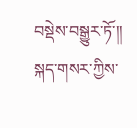བསྡེས་བསྒྱུར་ཏོ་།། སྐད་གསར་ཀྱིས་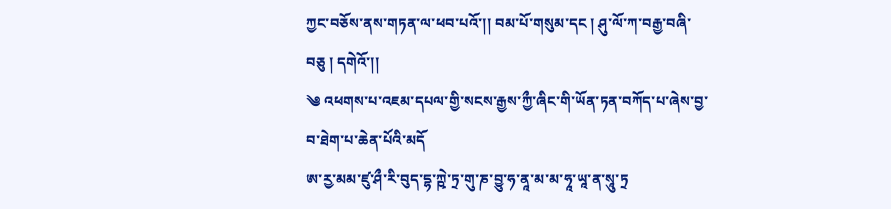ཀྱང་བཅོས་ནས་གཏན་ལ་ཕབ་པའོ་།། བམ་པོ་གསུམ་དང ། ཤུ་ལོ་ཀ་བརྒྱ་བཞི་བཅུ ། དགེའོ་།།
༄ འཕགས་པ་འཇམ་དཔལ་གྱི་སངས་རྒྱས་ཀྱྀ་ཞིང་གི་ཡོན་ཏན་བཀོད་པ་ཞེས་བྱ་བ་ཐེག་པ་ཆེན་པོའི་མདོ
ཨ་རྱ་མམ་ཛུ་ཤྀ་རི་བུད་དྷ་ཀྵེ་ཏྲ་གུ་ཎ་བྱུ་ཧ་ནཱ་མ་མ་ཧཱ་ཡཱ་ན་སཱུ་ཏྲ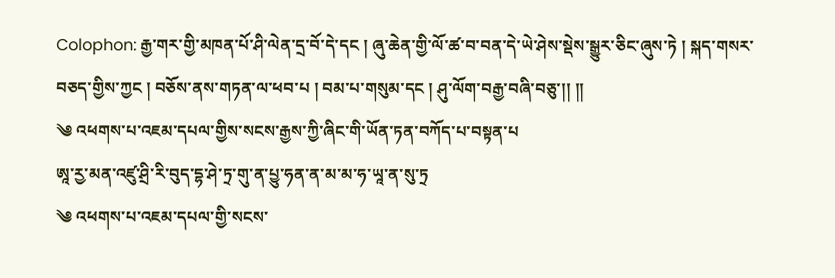Colophon: རྒྱ་གར་གྱི་མཁན་པོ་ཤི་ལེན་དྲ་བོ་དེ་དང ། ཞུ་ཆེན་གྱི་ལོ་ཚ་བ་བན་དེ་ཡེ་ཤེས་སྡེས་སྒྱུར་ཅིང་ཞུས་ཏེ ། སྐད་གསར་བཅད་གྱིས་ཀྱང ། བཅོས་ནས་གཏན་ལ་ཕབ་པ ། བམ་པ་གསུམ་དང ། ཤུ་ལོག་བརྒྱ་བཞི་བཅུ་།། །།
༄ འཕགས་པ་འཇམ་དཔལ་གྱིས་སངས་རྒྱས་ཀྱི་ཞིང་གི་ཡོན་ཏན་བཀོད་པ་བསྟན་པ
ཨཱ་ཪྱ་མན་འཛུ་ཤྲི་རི་བུད་དྷ་ཤེ་ཏྲ་གུ་ན་པྱུ་ཧན་ན་མ་མ་ཧ་ཡཱ་ན་སུ་ཏྲ
༄ འཕགས་པ་འཇམ་དཔལ་གྱི་སངས་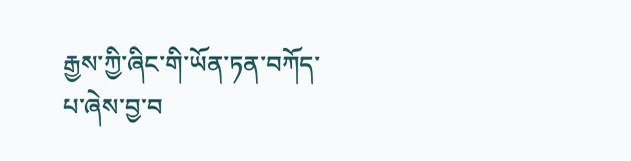རྒྱས་ཀྱི་ཞིང་གི་ཡོན་ཏན་བཀོད་པ་ཞེས་བྱ་བ